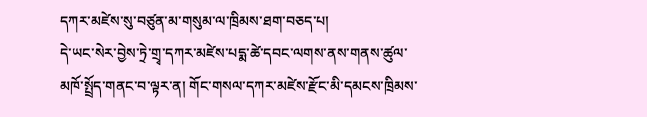དཀར་མཛེས་སུ་བཙུན་མ་གསུམ་ལ་ཁྲིམས་ཐག་བཅད་པ།
དེ་ཡང་སེར་བྱེས་ཏྲེ་གྲྭ་དཀར་མཛེས་པདྨ་ཚེ་དབང་ལགས་ནས་གནས་ཚུལ་མཁོ་སྤྲོད་གནང་བ་ལྟར་ན། གོང་གསལ་དཀར་མཛེས་རྫོང་མི་དམངས་ཁྲིམས་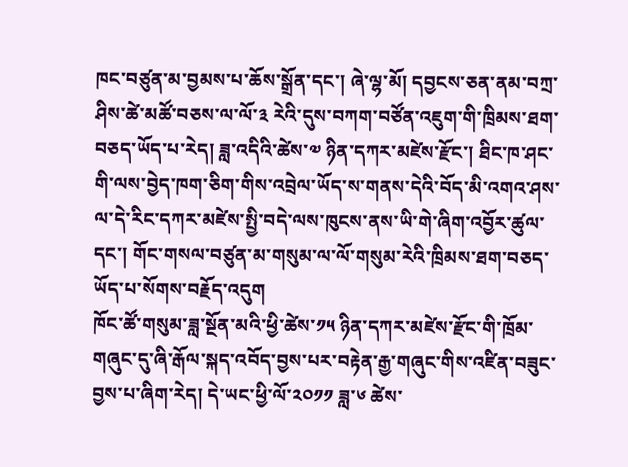ཁང་བཙུན་མ་བྱམས་པ་ཆོས་སྒྲོན་དང་། ཞེ་ལྷ་མོ། དབྱངས་ཅན་ནམ་བཀྲ་ཤིས་ཚེ་མཚོ་བཅས་ལ་ལོ་༣ རེའི་དུས་བཀག་བཙོན་འཇུག་གི་ཁྲིམས་ཐག་བཅད་ཡོད་པ་རེད། ཟླ་འདིའི་ཚེས་༧ ཉིན་དཀར་མཛེས་རྫོང་། ཐིང་ཁ་ཤང་གི་ལས་བྱེད་ཁག་ཅིག་གིས་འབྲེལ་ཡོད་ས་གནས་དེའི་བོད་མི་འགའ་ཤས་ལ་དེ་རིང་དཀར་མཛེས་སྤྱི་བདེ་ལས་ཁུངས་ནས་ཡི་གེ་ཞིག་འབྱོར་ཚུལ་དང་། གོང་གསལ་བཙུན་མ་གསུམ་ལ་ལོ་གསུམ་རེའི་ཁྲིམས་ཐག་བཅད་ཡོད་པ་སོགས་བརྗོད་འདུག
ཁོང་ཚོ་གསུམ་ཟླ་སྔོན་མའི་ཕྱི་ཚེས་༡༥ ཉིན་དཀར་མཛེས་རྫོང་གི་ཁྲོམ་གཞུང་དུ་ཞི་རྒོལ་སྐད་འབོད་བྱས་པར་བརྟེན་རྒྱ་གཞུང་གིས་འཛིན་བཟུང་བྱས་པ་ཞིག་ཪེད། དེ་ཡང་ཕྱི་ལོ་༢༠༡༡ ཟླ་༦ ཚེས་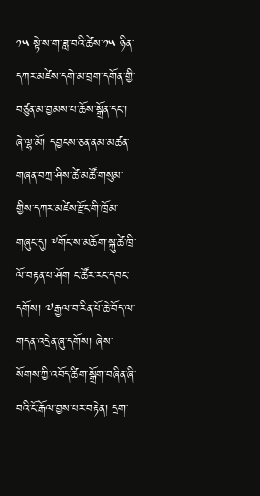༡༥ སྟེ་ས་ག་ཟླ་བའི་ཚེས་༡༥ ཉིན་དཀར་མཛེས་དགེ་མ་བྲག་དགོན་གྱི་བཙུན་མ་བྱམས་པ་ཆོས་སྒྲོན་དང་། ཞེ་ལྷ་མོ། དབྱངས་ཅན་ནམ་མཚན་གཞན་བཀྲ་ཤིས་ཚེ་མཚོ་གསུམ་གྱིས་དཀར་མཛེས་རྫོང་གི་ཁྲོམ་གཞུང་དུ། ༸གོང་ས་མཆོག་སྐུ་ཚེ་ཁྲི་ལོ་བརྟན་པ་ཤོག ང་ཚོར་རང་དབང་དགོས། ༧རྒྱལ་བ་རིན་པོ་ཆེ་བོད་ལ་གདན་འདྲེན་ཞུ་དགོས། ཞེས་སོགས་ཀྱི་འབོད་ཚིག་སྒྲོག་བཞིན་ཞི་བའི་ངོ་རྒོལ་བྱས་པར་བརྟེན། དྲག་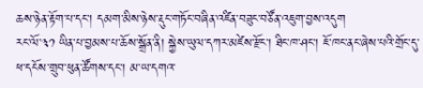ཆས་ཉེན་རྟོག་པ་དང་། དམག་མིས་ཉེས་རྡུང་གཏོང་བཞིན་འཛིན་བཟུང་བཙོན་འཇུག་བྱས་འདུག
རང་ལོ་༣༡ ཡིན་པ་བྱམས་པ་ཆོས་སྒྲོན་ནི། སྐྱེས་ཡུལ་དཀར་མཛེས་རྫོང་། ཐིང་ཁ་ཤང་། ཇོ་ཁང་ནང་ཞེས་པའི་གྲོང་དུ་ཕ་དངོས་གྲུབ་ཕུན་ཚོགས་དང་། མ་ཡ་དགའ་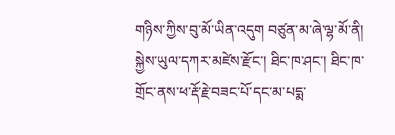གཉིས་ཀྱིས་བུ་མོ་ཡིན་འདུག བཙུན་མ་ཞེ་ལྷ་མོ་ནི། སྐྱེས་ཡུལ་དཀར་མཛེས་རྫོང་། ཐིང་ཁ་ཤང་། ཐིང་ཁ་གྲོང་ནས་ཕ་རྡོ་རྗེ་བཟང་པོ་དང་མ་པདྨ་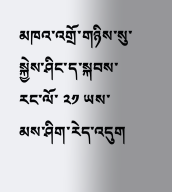མཁའ་འགྲོ་གཉིས་སུ་སྐྱེས་ཤིང་ད་སྐབས་རང་ལོ་ ༢༡ ཡས་མས་ཤིག་རེད་འདུག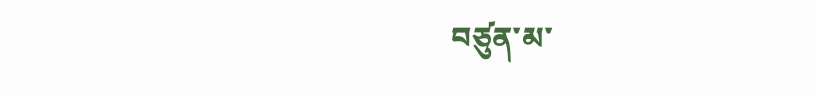བཙུན་མ་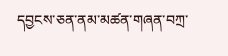དབྱངས་ཅན་ནམ་མཚན་གཞན་བཀྲ་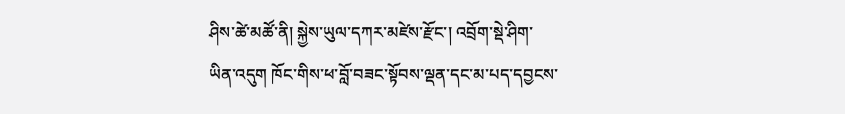ཤིས་ཚེ་མཚོ་ནི། སྐྱེས་ཡུལ་དཀར་མཛེས་རྫོང་། འབྲོག་སྡེ་ཤིག་ཡིན་འདུག ཁོང་གིས་ཕ་བློ་བཟང་སྟོབས་ལྡན་དང་མ་པད་དབྱངས་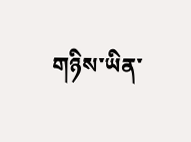གཉིས་ཡིན་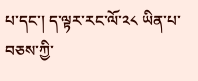པ་དང་། ད་ལྟར་རང་ལོ་༢༨ ཡིན་པ་བཅས་ཀྱི་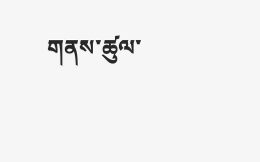གནས་ཚུལ་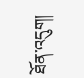ཐོན་འདུག།